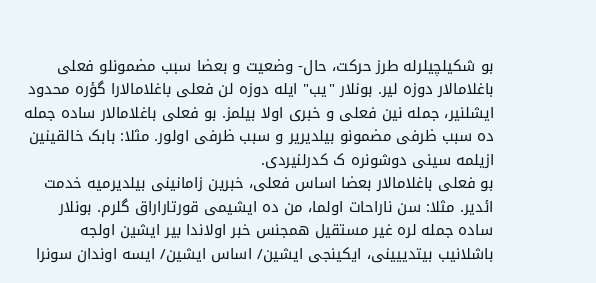بو شکیلچیلرله طرز حرکت، حال- وضعیت و بعضا سبب مضمونلو فعلی باغلامالار دوزه لیر. بونلار "یب" ایله دوزه لن فعلی باغلامالارا گؤره محدود ایشلنیر، جمله نین فعلی و خبری اولا بیلمز. بو فعلی باغلامالار ساده جمله ده سبب ظرفی مضمونو بیلدیریر و سبب ظرفی اولور. مثلا: بابک خالقینین ازیلمه سینی دوشونره ک کدرلنیردی.
بو فعلی باغلامالار بعضا اساس فعلی، خبرین زامانینی بیلدیرمیه خدمت ائدیر. مثلا: سن ناراحات اولما، من ده ایشیمی قورتاراراق گلرم. بونلار ساده جمله لره غیر مستقیل همجنس خبر اولاندا بیر ایشین اولجه باشلانیب بیتدییینی، ایکینجی ایشین/ اساس ایشین/ ایسه اوندان سونرا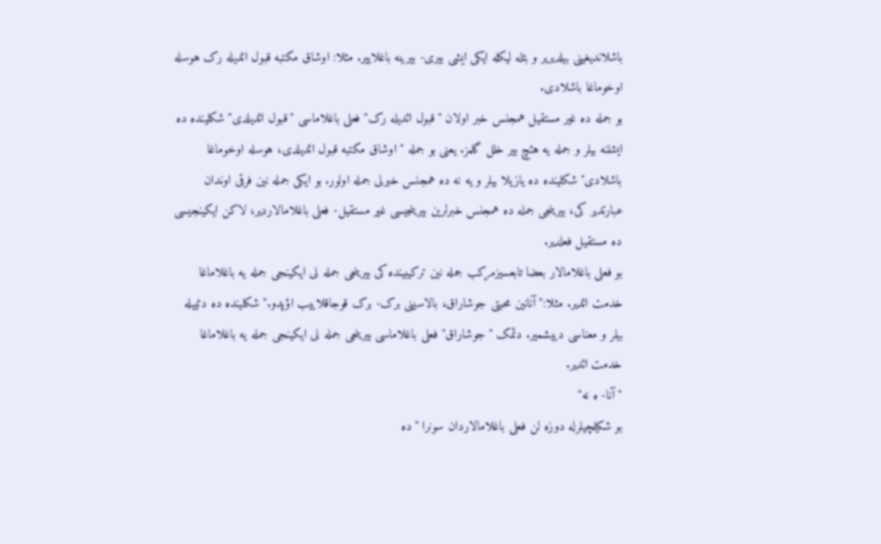باشلاندیغینی بیلدیریر و بئله لیکله ایکی ایشی بیری- بیرینه باغلاییر. مثلا: اوشاق مکتبه قبول ائدیله رک هوسله اوخوماغا باشلادی.
بو جمله ده غیر مستقیل همجنس خبر اولان "قبول ائدیله رک" فعلی باغلاماسی "قبول ائدیلدی" شکلینده ده ایشلنه بیلر و جمله یه هئچ بیر خلل گلمز. یعنی بو جمله " اوشاق مکتبه قبول ائدیلدی، هوسله اوخوماغا باشلادی" شکلینده ده یازیلا بیلر و یه نه ده همجنس خبرلی جمله اولور. بو ایکی جمله نین فرقی اوندان عبارتدیر کی، بیرینجی جمله ده همجنس خبرلرین بیرینجیسی غیر مستقیل- فعلی باغلامالاردیر، لاکن ایکینجیسی ده مستقیل فعلدیر.
بو فعلی باغلامالار بعضا تابعسیزمرکب جمله نین ترکیبینده کی بیرینجی جمله نی ایکینجی جمله یه باغلاماغا خدمت ائدیر. مثلا:" آنانین محبتی جوشاراق، بالاسینی برک- برک قوجاقلاییب اؤپدو." شکلینده ده دئییله بیلر و معناسی دییشمیر. دئمک "جوشاراق" فعلی باغلاماسی بیرینجی جمله نی ایکینجی جمله یه باغلاماغا خدمت ائدیر.
"آنا- ه نه"
بو شکیلچیلرله دوزه لن فعلی باغلامالاردان سونرا "ده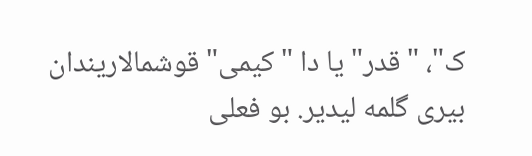ک"، "قدر" یا دا "کیمی" قوشمالاریندان بیری گلمه لیدیر. بو فعلی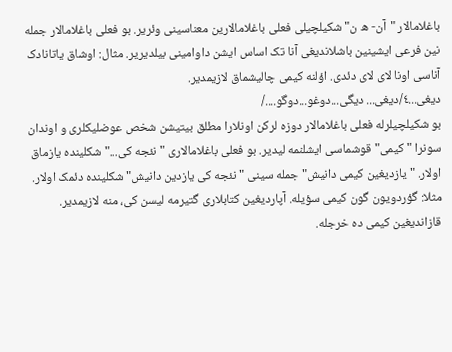باغلامالار "آن- ه ن" شکیلچیلی فعلی باغلامالارین معناسینی وئریر. بو فعلی باغلامالار جمله نین فرعی ایشینین باشلاندیغی آنا تک اساس ایشن داوامینی بیلدیریر. مثال: اوشاق یاتانادک آناسی اونا لای لای دئدی. اؤلنه کیمی چالیشماق لازیمدیر.
دیغی...٤/دیغی... دیگی...دوغو...دوگو..../
بو شکیلچیلرله فعلی باغلامالار دوزه لرکن اونلارا مطلق بیتیشن شخص عوضلیکلری و اوندان سونرا "کیمی" قوشماسی ایشلنمه لیدیر. بو فعلی باغلامالاری "نئجه کی..." شکلینده یازماق اولار. "یازدیغین کیمی دانیش" جمله سینی "نئجه کی یازدین دانیش" شکلینده دئمک اولار. مثلا: گؤردویون گون کیمی سؤیله. آپاردیغین کتابلاری گتیرمه لیسن کی، منه لازیمدیر. قازاندیغین کیمی ده خرجله.